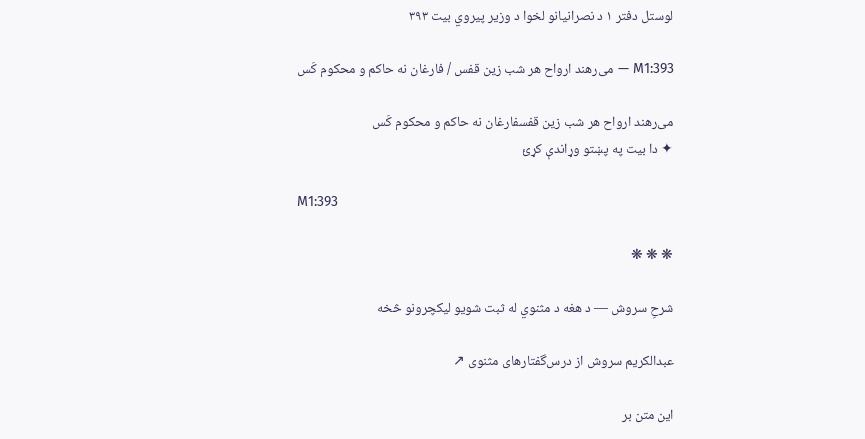لوستل دفتر ۱ د نصرانيانو لخوا د وزير پيروي بيت ۳۹۳

M1:393 — می‌رهند ارواح هر شب زین قفس / فارغان نه حاکم و محکوم کَس

می‌رهند ارواح هر شب زین قفسفارغان نه حاکم و محکوم کَس
✦ دا بیت په پښتو وړاندې کړئ

M1:393

❋ ❋ ❋

شرحِ سروش — د هغه د مثنوي له ثبت شویو لیکچرونو څخه

عبدالکریم سروش از درس‌گفتارهای مثنوی ↗

این متن بر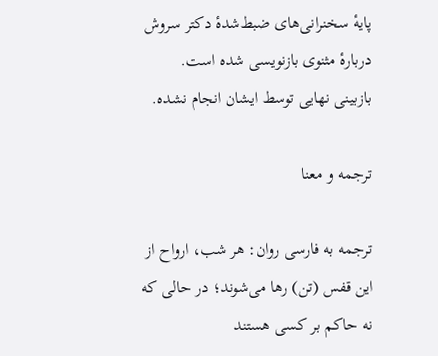پایهٔ سخنرانی‌های ضبط‌شدهٔ دکتر سروش دربارهٔ مثنوی بازنویسی شده است. بازبینی نهایی توسط ایشان انجام نشده.

ترجمه و معنا

ترجمه به فارسی روان: هر شب، ارواح از این قفس (تن) رها می‌شوند؛ در حالی که نه حاکم بر کسی هستند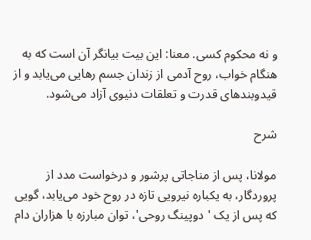و نه محکوم کسی. معنا: این بیت بیانگر آن است که به هنگام خواب، روح آدمی از زندان جسم رهایی می‌یابد و از قیدوبندهای قدرت و تعلقات دنیوی آزاد می‌شود.

شرح

مولانا، پس از مناجاتی پرشور و درخواست مدد از پروردگار، به یکباره نیرویی تازه در روح خود می‌یابد، گویی که پس از یک 'دوپینگ روحی'، توان مبارزه با هزاران دام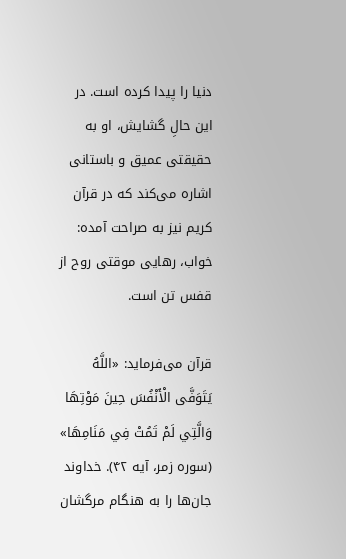دنیا را پیدا کرده است. در این حالِ گشایش، او به حقیقتی عمیق و باستانی اشاره می‌کند که در قرآن کریم نیز به صراحت آمده: خواب، رهایی موقتی روح از قفس تن است.

قرآن می‌فرماید: «اللَّهُ يَتَوَفَّى الْأَنْفُسَ حِينَ مَوْتِهَا وَالَّتِي لَمْ تَمُتْ فِي مَنَامِهَا» (سوره زمر، آیه ۴۲). خداوند جان‌ها را به هنگام مرگشان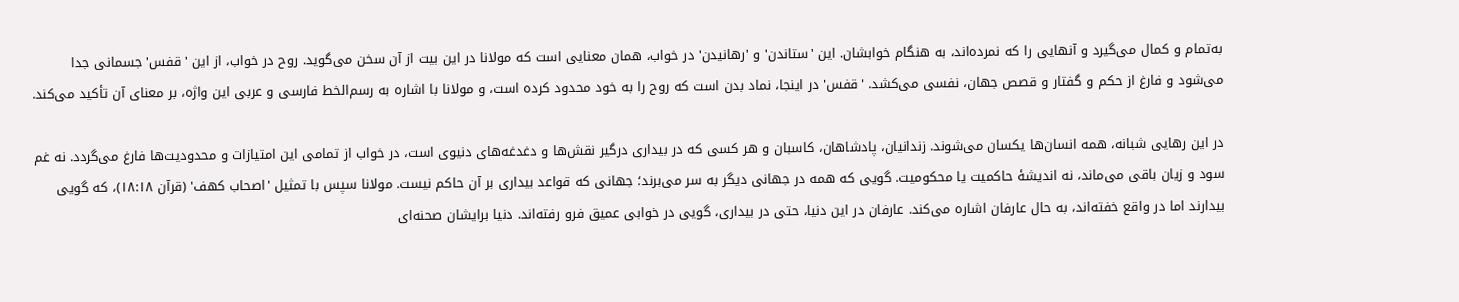به‌تمام و کمال می‌گیرد و آنهایی را که نمرده‌اند، به هنگام خوابشان. این 'ستاندن' و 'رهانیدن' در خواب، همان معنایی است که مولانا در این بیت از آن سخن می‌گوید. روح در خواب، از این 'قفس' جسمانی جدا می‌شود و فارغ از حکم و گفتار و قصص جهان، نفسی می‌کشد. 'قفس' در اینجا، نماد بدن است که روح را به خود محدود کرده است، و مولانا با اشاره به رسم‌الخط فارسی و عربی این واژه، بر معنای آن تأکید می‌کند.

در این رهایی شبانه، همه انسان‌ها یکسان می‌شوند. زندانیان، پادشاهان، کاسبان و هر کسی که در بیداری درگیر نقش‌ها و دغدغه‌های دنیوی است، در خواب از تمامی این امتیازات و محدودیت‌ها فارغ می‌گردد. نه غم سود و زیان باقی می‌ماند، نه اندیشهٔ حاکمیت یا محکومیت. گویی که همه در جهانی دیگر به سر می‌برند؛ جهانی که قواعد بیداری بر آن حاکم نیست. مولانا سپس با تمثیل 'اصحاب کهف' (قرآن ۱۸:۱۸)، که گویی بیدارند اما در واقع خفته‌اند، به حال عارفان اشاره می‌کند. عارفان در این دنیا، حتی در بیداری، گویی در خوابی عمیق فرو رفته‌اند. دنیا برایشان صحنه‌ای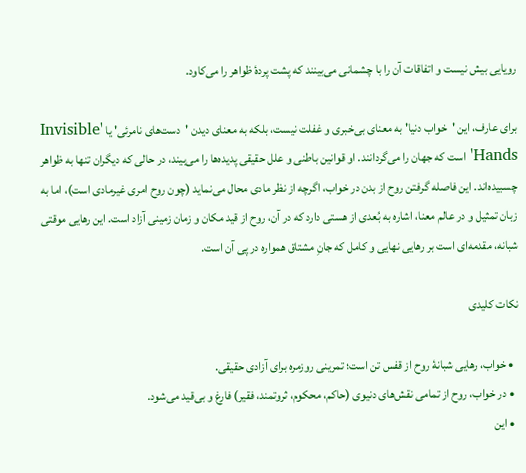رویایی بیش نیست و اتفاقات آن را با چشمانی می‌بینند که پشت پردهٔ ظواهر را می‌کاود.

برای عارف، این 'خواب دنیا' به معنای بی‌خبری و غفلت نیست، بلکه به معنای دیدن 'دست‌های نامرئی' یا 'Invisible Hands' است که جهان را می‌گردانند. او قوانین باطنی و علل حقیقی پدیده‌ها را می‌بیند، در حالی که دیگران تنها به ظواهر چسبیده‌اند. این فاصله گرفتن روح از بدن در خواب، اگرچه از نظر مادی محال می‌نماید (چون روح امری غیرمادی است)، اما به زبان تمثیل و در عالم معنا، اشاره به بُعدی از هستی دارد که در آن، روح از قید مکان و زمان زمینی آزاد است. این رهایی موقتی شبانه، مقدمه‌ای است بر رهایی نهایی و کامل که جانِ مشتاق همواره در پی آن است.

نکات کلیدی

  • خواب، رهایی شبانهٔ روح از قفس تن است؛ تمرینی روزمره برای آزادی حقیقی.
  • در خواب، روح از تمامی نقش‌های دنیوی (حاکم، محکوم، ثروتمند، فقیر) فارغ و بی‌قید می‌شود.
  • این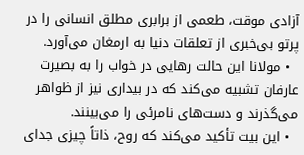آزادی موقت، طعمی از برابری مطلق انسانی را در پرتو بی‌خبری از تعلقات دنیا به ارمغان می‌آورد.
  • مولانا این حالت رهایی در خواب را به بصیرت عارفان تشبیه می‌کند که در بیداری نیز از ظواهر می‌گذرند و دست‌های نامرئی را می‌بینند.
  • این بیت تأکید می‌کند که روح، ذاتاً چیزی جدای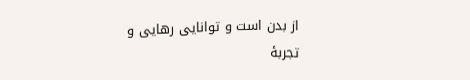از بدن است و توانایی رهایی و تجربهٔ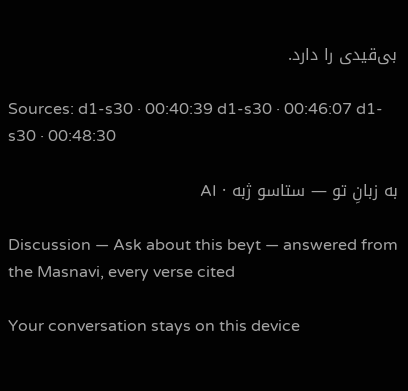بی‌قیدی را دارد.

Sources: d1-s30 · 00:40:39 d1-s30 · 00:46:07 d1-s30 · 00:48:30

به زبانِ تو — ستاسو ژبه · AI

Discussion — Ask about this beyt — answered from the Masnavi, every verse cited

Your conversation stays on this device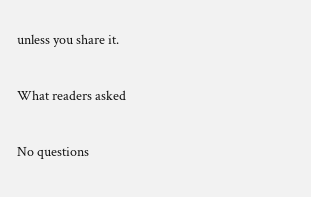unless you share it.

What readers asked

No questions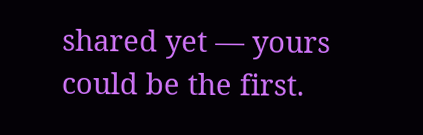shared yet — yours could be the first.